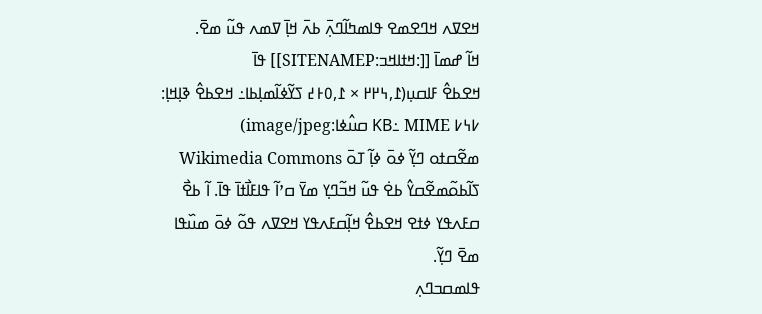ߞߐߜߍ ߞߣߐߘߐ ߟߊߘߤߊ߬ߣߍ߲߫ ߕߍ߫ ߞߊ߲߫ ߜߘߍ ߟߎ߬ ߘߐ߫.
ߞߊ߬ ߝߘߊ߫ [[:ߞߙߊߞߏ:SITENAMEP]] ߟߊ߫
ߞߐߕߐ߮ ߓߊߛߎ߲(߁,߆߂߂ × ߁,߀߅߄ ߖߌ߬ߦߊ߬ߘߊ߲ߕߊ߸ ߞߐߕߐ߮ ߢߊ߲ߞߊ߲: ߇߆߇ KB߸ MIME ߛߎ߮ߦߊ:image/jpeg)
ߘߐ߬ߛߙߋ ߣߌ߲߬ ߦߋ߫ ߦߊ߲߬ ߠߋ߫ Wikimedia Commons ߖߊ߬ߕߋ߬ߘߐ߬ߛߌ߮ ߕߐ߭ ߟߎ߬ ߞߏ߬ߣߌ߲ ߘߌ߫ ߛߴߊ߬ ߟߊߓߊ߯ߙߊ߫ ߟߊ߫. ߊ߬ ߕߐ߯ ߛߓߍߟߌ ߦߙߐ ߞߐߕߐ߮ ߞߊ߲߬ߛߓߍߟߌ ߞߐߜߍ ߟߋ߬ ߦߋ߫ ߘߎ߰ߟߊ ߘߐ߫ ߣߌ߲߬.
ߟߊߘߛߏߣߍ߲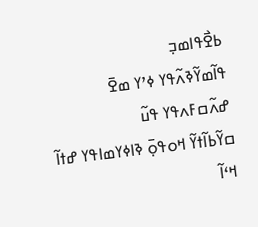ߕߐ߯ߟߊߘߏ߲
ߟߊ߬ߘߌ߬ߢߍ߬ߟߌ ߦߴߌ ߘߐ߫
ߝߍ߬ߛߓߍߟߌ ߟߎ߬
ߛߌ߬ߕߊ߬ߙߌ߬ ߞߋߟߋ߲߫ ߢߊߦߌߘߊߟߌ ߝߙߊ߬ ߞߵߊ߬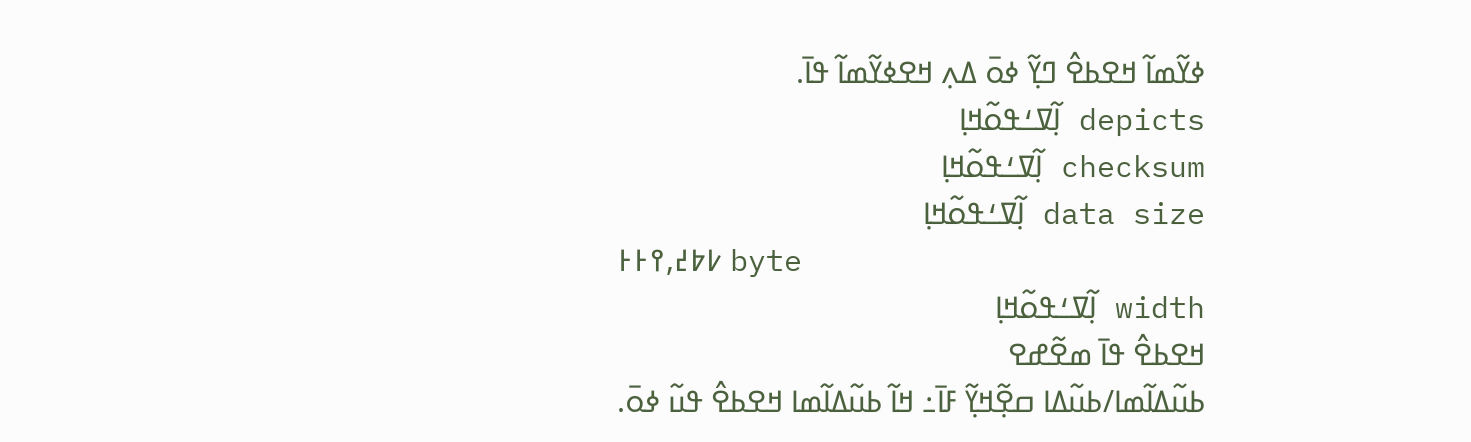ߦߌ߬ߘߊ߬ ߞߐߕߐ߮ ߣߌ߲߬ ߦߋ߫ ߡߍ߲ ߞߐߦߌ߬ߘߊ߬ ߟߊ߫.
depicts ߊ߲߬ߜߑߟߋ߬ߞߊ߲
checksum ߊ߲߬ߜߑߟߋ߬ߞߊ߲
data size ߊ߲߬ߜߑߟߋ߬ߞߊ߲
߇߈߄,߉߅߅ byte
width ߊ߲߬ߜߑߟߋ߬ߞߊ߲
ߞߐߕߐ߮ ߟߊ߫ ߘߐ߬ߝߐ
ߕߎ߬ߡߊ߬ߘߊ/ߕߎ߬ߡߊ ߛߐ߲߬ߞߌ߲߬ ߓߊ߫߸ ߞߊ߬ ߕߎ߬ߡߊ߬ߘߊ ߞߐߕߐ߮ ߟߎ߬ ߦߋ߫.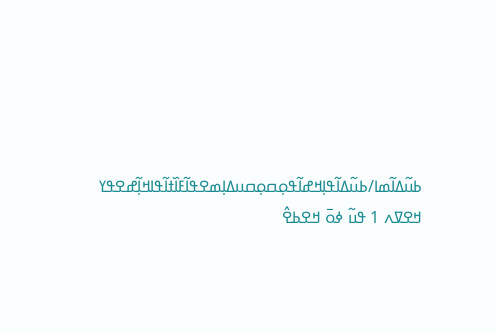ߕߎ߬ߡߊ߬ߘߊ/ߕߎ߬ߡߊ߬ߟߊ߲ߞߝߊ߬ߟߋ߲ߛߋ߲ߛߎߡߊ߲ߘߐߟߊ߬ߓߊ߰ߙߊ߬ߟߊߞߊ߲߬ߝߐߟߌ
ߞߐߜߍ 1 ߟߎ߬ ߦߋ߫ ߞߐߕߐ߮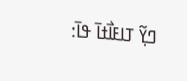ߣߌ߲߬ ߠߊߓߊ߯ߙߊ߫ ߟߊ߫: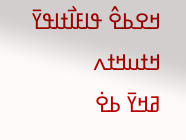ߞߐߕߐ߮ ߟߊߓߊ߯ߙߊߟߌ߫ ߞߙߎߞߙߍ
ߥߞߌ߫ ߕߐ߭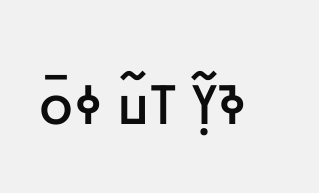ߢߌ߲߬ ߠߎ߬ ߦߋ߫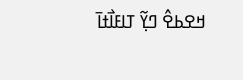ߞߐߕߐ߮ ߣߌ߲߬ ߠߊߓߊ߯ߙߊ߫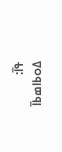ߟߊ߫:
ߡߋߕߊߘߕߊ߫